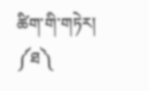ཚིག་གི་གཏེར།
༼ཐ༽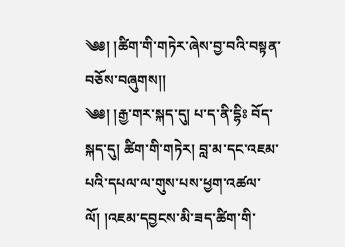༄༅། །ཚིག་གི་གཏེར་ཞེས་བྱ་བའི་བསྟན་བཅོས་བཞུགས།།
༄༅། །རྒྱ་གར་སྐད་དུ། པ་ད་ནི་དྷིཿ བོད་སྐད་དུ། ཚིག་གི་གཏེར། བླ་མ་དང་འཇམ་པའི་དཔལ་ལ་གུས་པས་ཕྱག་འཚལ་ལོ། །འཇམ་དབྱངས་མི་ཟད་ཚིག་གི་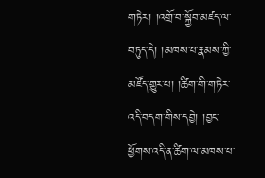གཏེར། །འགྲོ་བ་སྐྱོབ་མཛད་ལ་བཏུད་དེ། །མཁས་པ་རྣམས་ཀྱི་མཛོད་གྱུར་པ། །ཚིག་གི་གཏེར་འདི་བདག་གིས་དབྱེ། །བྱང་ཕྱོགས་འདི་ན་ཚིག་ལ་མཁས་པ་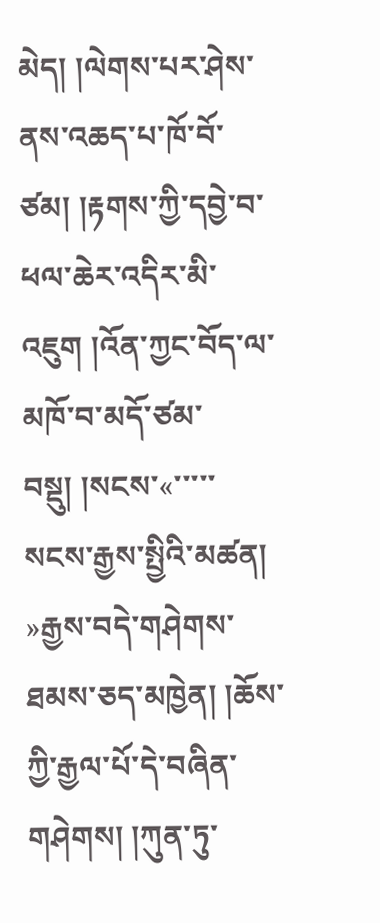མེད། །ལེགས་པར་ཤེས་ནས་འཆད་པ་ཁོ་བོ་ཙམ། །རྟགས་ཀྱི་དབྱེ་བ་ཕལ་ཆེར་འདིར་མི་འཇུག །འོན་ཀྱང་བོད་ལ་མཁོ་བ་མདོ་ཙམ་བསྡུ། །སངས་«་་་་་སངས་རྒྱས་སྤྱིའི་མཚན། »རྒྱས་བདེ་གཤེགས་ཐམས་ཅད་མཁྱེན། །ཆོས་ཀྱི་རྒྱལ་པོ་དེ་བཞིན་གཤེགས། །ཀུན་ཏུ་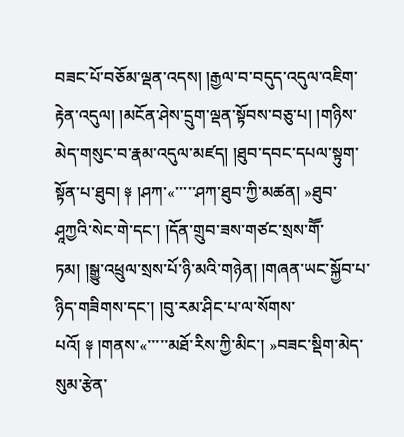བཟང་པོ་བཅོམ་ལྡན་འདས། །རྒྱལ་བ་བདུད་འདུལ་འཇིག་རྟེན་འདུལ། །མངོན་ཤེས་དྲུག་ལྡན་སྟོབས་བཅུ་པ། །གཉིས་མེད་གསུང་བ་རྣམ་འདུལ་མཛད། །ཐུབ་དབང་དཔལ་སྟུག་སྟོན་པ་ཐུབ། ༈ །ཤཀ་«་་་་་ཤཀ་ཐུབ་ཀྱི་མཚན། »ཐུབ་ཤཱཀྱའི་སེང་གེ་དང་། །དོན་གྲུབ་ཟས་གཙང་སྲས་གཽ་ཏམ། །སྒྱུ་འཕྲུལ་སྲས་པོ་ཉི་མའི་གཉེན། །གཞན་ཡང་སྐྱོབ་པ་ཉིད་གཟིགས་དང་། །བུ་རམ་ཤིང་པ་ལ་སོགས་པའོ། ༈ །གནས་«་་་་་མཐོ་རིས་ཀྱི་མིང་། »བཟང་སྡིག་མེད་སུམ་རྩེན་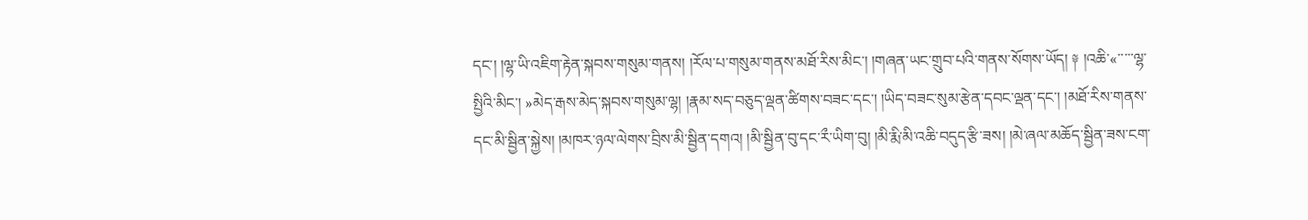དང་། །ལྷ་ཡི་འཇིག་རྟེན་སྐབས་གསུམ་གནས། །རོལ་པ་གསུམ་གནས་མཐོ་རིས་མིང་། །གཞན་ཡང་གྲུབ་པའི་གནས་སོགས་ཡོད། ༈ །འཆི་«་་་་་ལྷ་སྤྱིའི་མིང་། »མེད་རྒས་མེད་སྐབས་གསུམ་ལྷ། །རྣམ་སད་བཅུད་ལྡན་ཚིགས་བཟང་དང་། །ཡིད་བཟང་སུམ་རྩེན་དབང་ལྡན་དང་། །མཐོ་རིས་གནས་དང་མི་སྦྱིན་སྐྱེས། །མཁར་ཉལ་ལེགས་བྲིས་མི་སྦྱིན་དགའ། །མི་སྦྱིན་བུ་དང་རྀ་ཡིག་བུ། །མི་རྨི་མི་འཆི་བདུད་རྩི་ཟས། །མེ་ཞལ་མཆོད་སྦྱིན་ཟས་ངག་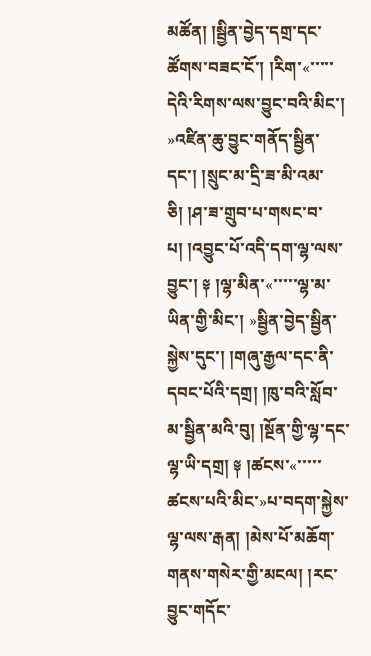མཚོན། །སྦྱིན་བྱེད་དགྲ་དང་ཚོགས་བཟང་ངོ་། །རིག་«་་་་་དེའི་རིགས་ལས་བྱུང་བའི་མིང་། »འཛིན་ཆུ་བྱུང་གནོད་སྦྱིན་དང་། །སྲུང་མ་དྲི་ཟ་མི་འམ་ཅི། །ཤ་ཟ་གྲུབ་པ་གསང་བ་པ། །འབྱུང་པོ་འདི་དག་ལྷ་ལས་བྱུང་། ༈ །ལྷ་མིན་«་་་་་ལྷ་མ་ཡིན་གྱི་མིང་། »སྦྱིན་བྱེད་སྦྱིན་སྐྱེས་དུང་། །གཞུ་རྒྱལ་དང་ནི་དབང་པོའི་དགྲ། །ཁུ་བའི་སློབ་མ་སྦྱིན་མའི་བུ། །སྔོན་གྱི་ལྷ་དང་ལྷ་ཡི་དགྲ། ༈ །ཚངས་«་་་་་ཚངས་པའི་མིང་»པ་བདག་སྐྱེས་ལྷ་ལས་རྒན། །མེས་པོ་མཆོག་གནས་གསེར་གྱི་མངལ། །རང་བྱུང་གདོང་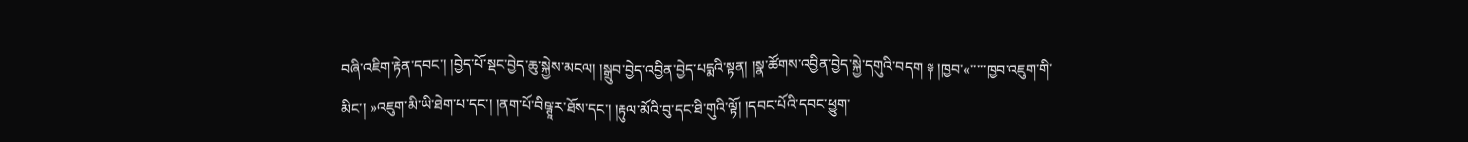བཞི་འཇིག་རྟེན་དབང་། །བྱེད་པོ་སྡང་བྱེད་ཆུ་སྐྱེས་མངལ། །སྒྲུབ་བྱེད་འབྱིན་བྱེད་པདྨའི་སྟན། །སྣ་ཚོགས་འབྱིན་བྱེད་སྐྱེ་དགུའི་བདག ༈ །ཁྱབ་«་་་་་ཁྱབ་འཇུག་གི་མིང་། »འཇུག་མི་ཡི་ཐེག་པ་དང་། །ནག་པོ་བིཥྚཱ་ར་ཐོས་དང་། །རྟུལ་མོའི་བུ་དང་ཐི་གུའི་ལྟོ། །དབང་པོའི་དབང་ཕྱུག་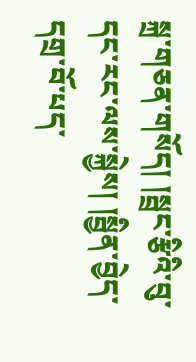སྐྲ་གཅན་གསོད། །སྦྲང་རྩིའི་བུ་དང་རང་ལས་སྐྱེས། །སྦྱིན་བྱེད་དགྲ་བོ་པད་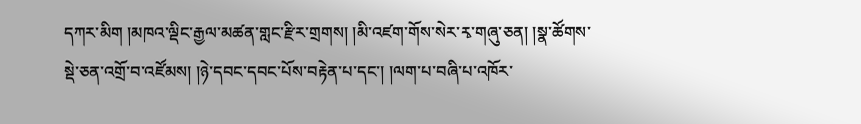དཀར་མིག །མཁའ་ལྡིང་རྒྱལ་མཚན་གླང་རྫིར་གྲགས། །མི་འཛག་གོས་སེར་རྭ་གཞུ་ཅན། །སྣ་ཚོགས་སྡེ་ཅན་འགྲོ་བ་འཛོམས། །ཉེ་དབང་དབང་པོས་བརྟེན་པ་དང་། །ལག་པ་བཞི་པ་འཁོར་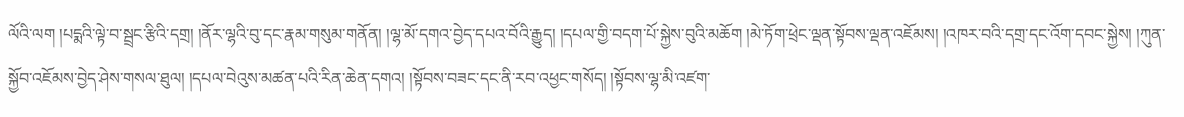ལོའི་ལག །པདྨའི་ལྟེ་བ་སྦྲང་རྩིའི་དགྲ། །ནོར་ལྷའི་བུ་དང་རྣམ་གསུམ་གནོན། །ལྷ་མོ་དགའ་བྱེད་དཔའ་བོའི་རྒྱུད། །དཔལ་གྱི་བདག་པོ་སྐྱེས་བུའི་མཆོག །མེ་ཏོག་ཕྲེང་ལྡན་སྟོབས་ལྡན་འཇོམས། །འཁར་བའི་དགྲ་དང་འོག་དབང་སྐྱེས། །ཀུན་སྐྱོབ་འཇོམས་བྱེད་ཤེས་གསལ་ཐུལ། །དཔལ་བེའུས་མཚན་པའི་རིན་ཆེན་དགའ། །སྟོབས་བཟང་དང་ནི་རབ་འཕྱང་གསོད། །སྟོབས་ལྷ་མི་འཛག་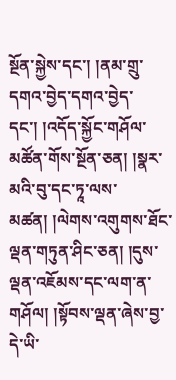སྔོན་སྐྱེས་དང་། །ནམ་གྲུ་དགའ་བྱེད་དགའ་བྱེད་དང་། །འདོད་སྐྱོང་གཤོལ་མཚོན་གོས་སྔོན་ཅན། །སྣར་མའི་བུ་དང་ཏཱ་ལས་མཚན། །ལེགས་འགུགས་ཐོང་ལྡན་གཏུན་ཤིང་ཅན། །དུས་ལྡན་འཇོམས་དང་ལག་ན་གཤོལ། །སྟོབས་ལྡན་ཞེས་བྱ་དེ་ཡི་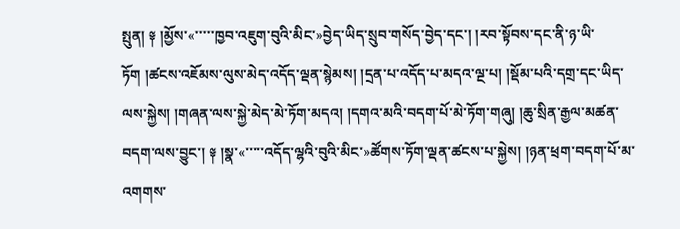སྤུན། ༈ །མྱོས་«་་་་་ཁྱབ་འཇུག་བུའི་མིང་»བྱེད་ཡིད་སྲུབ་གསོད་བྱེད་དང་། །རབ་སྟོབས་དང་ནི་ཉ་ཡི་ཏོག །ཚངས་འཇོམས་ལུས་མེད་འདོད་ལྡན་སྙེམས། །དྲན་པ་འདོད་པ་མདའ་ལྔ་པ། །སྡོམ་པའི་དགྲ་དང་ཡིད་ལས་སྐྱེས། །གཞན་ལས་སྐྱེ་མེད་མེ་ཏོག་མདའ། །དགའ་མའི་བདག་པོ་མེ་ཏོག་གཞུ། །ཆུ་སྲིན་རྒྱལ་མཚན་བདག་ལས་བྱུང་། ༈ །སྣ་«་་་་་འདོད་ལྷའི་བུའི་མིང་»ཚོགས་ཏོག་ལྡན་ཚངས་པ་སྐྱེས། །ཉན་ཕྲག་བདག་པོ་མ་འགགས་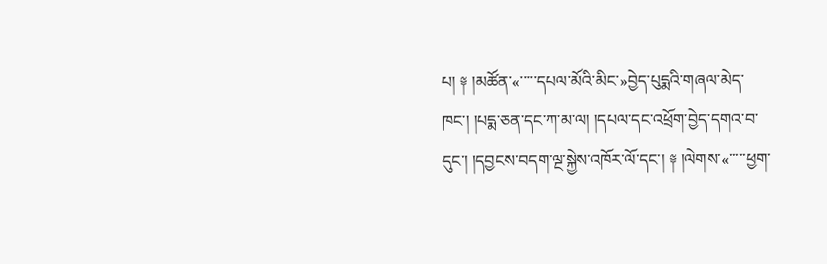པ། ༈ །མཚོན་«་་་་་དཔལ་མོའི་མིང་»བྱེད་པུདྨའི་གཞལ་མེད་ཁང་། །པདྨ་ཅན་དང་ཀ་མ་ལ། །དཔལ་དང་འཕྲོག་བྱེད་དགའ་བ་དུང་། །དབྱངས་བདག་ལྔ་སྐྱེས་འཁོར་ལོ་དང་། ༈ །ལེགས་«་་་་་ཕྱག་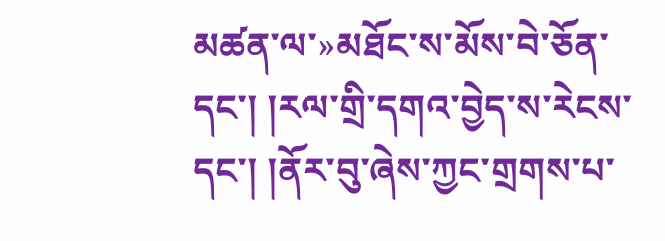མཚན་ལ་»མཐོང་ས་མོས་བེ་ཅོན་དང་། །རལ་གྲི་དགའ་བྱེད་ས་རེངས་དང་། །ནོར་བུ་ཞེས་ཀྱང་གྲགས་པ་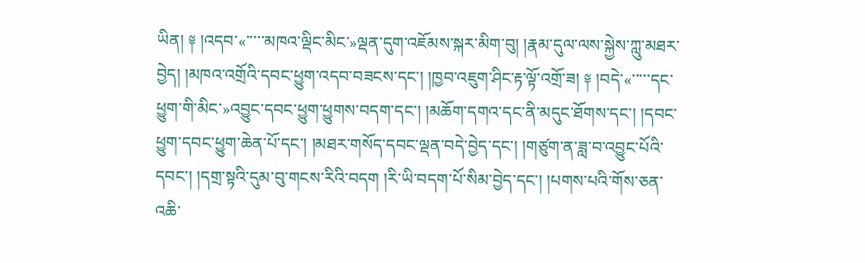ཡིན། ༈ །འདབ་«་་་་་མཁའ་ལྡིང་མིང་»ལྡན་དུག་འཇོམས་སྐར་མིག་བུ། །རྣམ་དུལ་ལས་སྐྱེས་ཀླུ་མཐར་བྱེད། །མཁའ་འགྲོའི་དབང་ཕྱུག་འདབ་བཟངས་དང་། །ཁྱབ་འཇུག་ཤིང་རྟ་ལྟོ་འགྲོ་ཟ། ༈ །བདེ་«་་་་་དང་ཕྱུག་གི་མིང་»འབྱུང་དབང་ཕྱུག་ཕྱུགས་བདག་དང་། །མཆོག་དགའ་དང་ནི་མདུང་ཐོགས་དང་། །དབང་ཕྱུག་དབང་ཕྱུག་ཆེན་པོ་དང་། །མཐར་གསོད་དབང་ལྡན་བདེ་བྱེད་དང་། །གཙུག་ན་ཟླ་བ་འབྱུང་པོའི་དབང་། །དགྲ་སྟའི་དུམ་བུ་གངས་རིའི་བདག །རི་ཡི་བདག་པོ་སིམ་བྱེད་དང་། །པགས་པའི་གོས་ཅན་འཆི་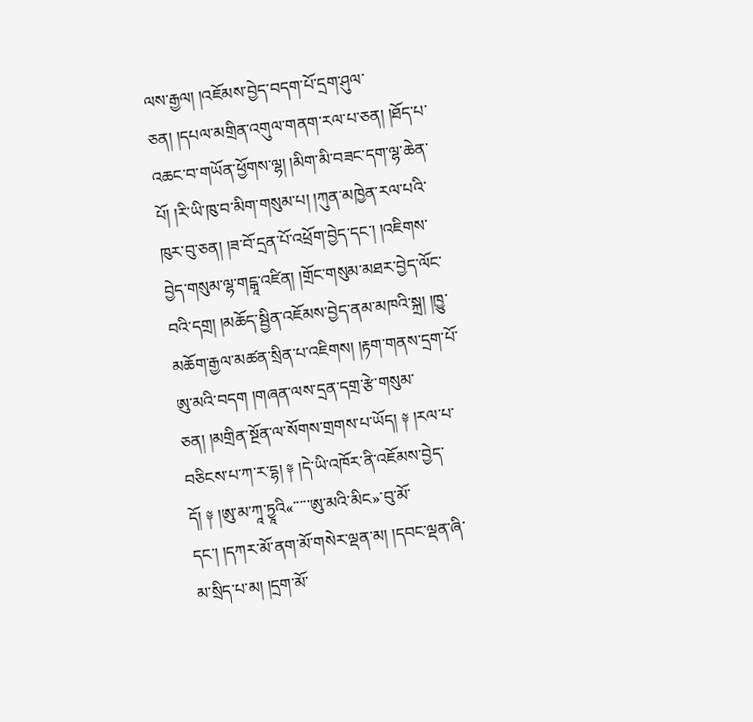ལས་རྒྱལ། །འཇོམས་བྱེད་བདག་པོ་དྲག་ཤུལ་ཅན། །དཔལ་མགྲིན་འགུལ་གནག་རལ་པ་ཅན། །ཐོད་པ་འཆང་བ་གཡོན་ཕྱོགས་ལྷ། །མིག་མི་བཟང་དག་ལྷ་ཆེན་པོ། །རི་ཡི་ཁུ་བ་མིག་གསུམ་པ། །ཀུན་མཁྱེན་རལ་པའི་ཁུར་བུ་ཅན། །ཟ་བོ་དྲན་པོ་འཕྲོག་བྱེད་དང་། །འཇིགས་བྱེད་གསུམ་ལྷ་གངྒཱ་འཛིན། །གྲོང་གསུམ་མཐར་བྱེད་ལོང་བའི་དགྲ། །མཆོད་སྦྱིན་འཇོམས་བྱེད་ནམ་མཁའི་སྐྲ། །ཁྱུ་མཆོག་རྒྱལ་མཚན་སྲིན་པ་འཇིགས། །རྟག་གནས་དྲག་པོ་ཨུ་མའི་བདག །གཞན་ལས་དྲན་དགྲ་རྩེ་གསུམ་ཅན། །མགྲིན་སྔོན་ལ་སོགས་གྲགས་པ་ཡོད། ༈ །རལ་པ་བཅིངས་པ་ཀ་ར་དྷ། ༈ །དེ་ཡི་འཁོར་ནི་འཇོམས་བྱེད་དོ། ༈ །ཨུ་མ་ཀཱ་ཏྱཱའི«་་་་་ཨུ་མའི་མིང»་བུ་མོ་དང་། །དཀར་མོ་ནག་མོ་གསེར་ལྡན་མ། །དབང་ལྡན་ཞི་མ་སྲིད་པ་མ། །དྲག་མོ་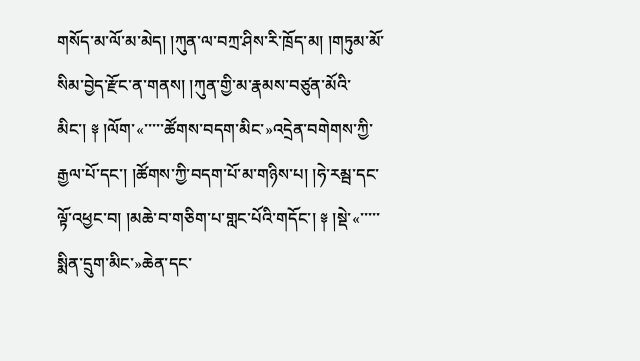གསོད་མ་ལོ་མ་མེད། །ཀུན་ལ་བཀྲ་ཤིས་རི་ཁྲོད་མ། །གཏུམ་མོ་སིམ་བྱེད་རྫོང་ན་གནས། །ཀུན་གྱི་མ་རྣམས་བཙུན་མོའི་མིང་། ༈ །ལོག་«་་་་་ཚོགས་བདག་མིང་»འདྲེན་བགེགས་ཀྱི་རྒྱལ་པོ་དང་། །ཚོགས་ཀྱི་བདག་པོ་མ་གཉིས་པ། །ཧེ་རམྦ་དང་ལྟོ་འཕྱང་བ། །མཆེ་བ་གཅིག་པ་གླང་པོའི་གདོང་། ༈ །སྡེ་«་་་་་སྨིན་དྲུག་མིང་»ཆེན་དང་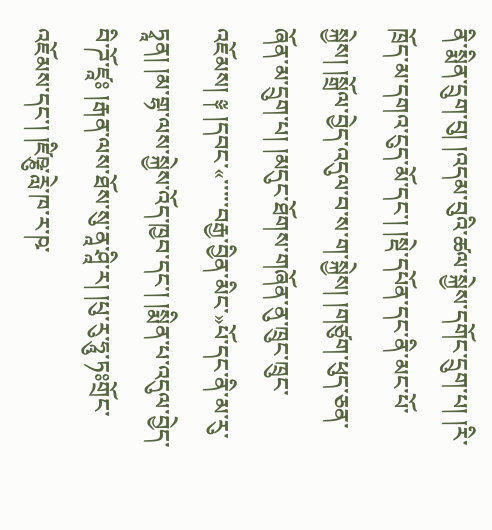ནི་སྨིན་དྲུག་བུ། །འདམ་བུའི་ཚལ་སྐྱེས་དགོང་དྲུག་པ། །རི་ཁྲོད་མ་དགའ་ངུད་མོ་དང་། །སྡེ་དཔོན་དང་ནི་མང་པོ་སྐྱེས། །སྒྲོལ་བྱེད་འདུལ་བ་ས་ག་སྐྱེས། །གཙུག་ཕུད་ཅན་ཞོན་མ་དྲུག་པ། །མདུང་ཐོགས་གཞོན་ནུ་ཁྲུང་ཁྲུང་འཇོམས། ༈ །དབང་«་་་་་བརྒྱ་བྱིན་མིང་»པོ་དང་ནི་མ་རུ་ཏྭཱན། །མ་གྷ་ལས་སྐྱེས་འོད་ཁྱབ་དང་། །སྨིན་པ་འདུལ་བྱེད་བི་ཌོ་ཛཱཿ །རྒན་ལས་ཐོས་སུ་ནཱ་ཤཱི་ར། །པུ་རུ་ཧཱུ་ཏཿགྲོང་འཇོམས་དང་། །ཛིཥྞུ་རླེ་ཁ་ར་ཥ་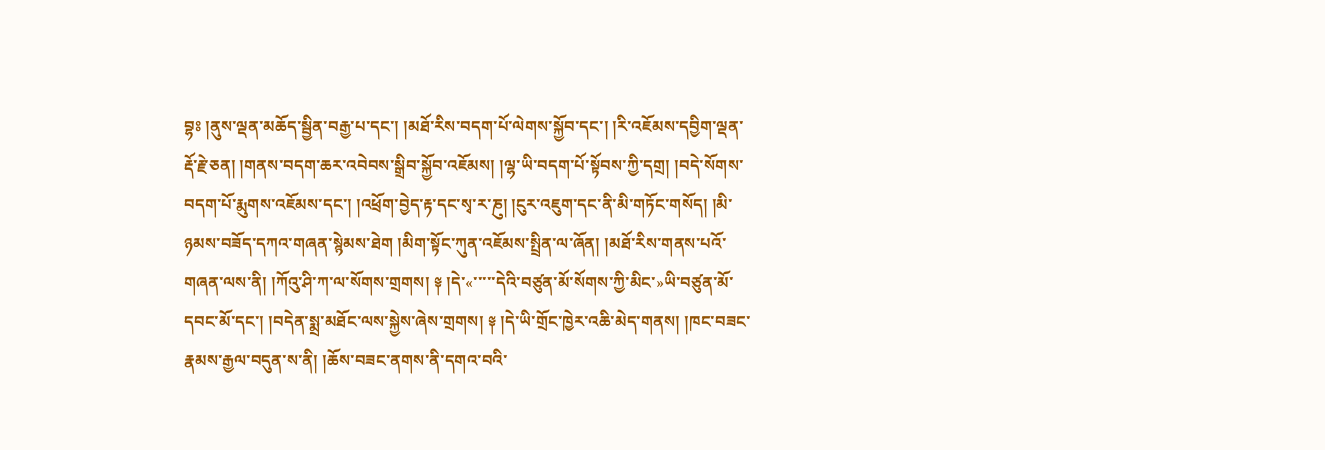བྷཿ །ནུས་ལྡན་མཆོད་སྦྱིན་བརྒྱ་པ་དང་། །མཐོ་རིས་བདག་པོ་ལེགས་སྐྱོབ་དང་། །རི་འཇོམས་དབྱིག་ལྡན་རྡོ་རྗེ་ཅན། །གནས་བདག་ཆར་འབེབས་སྒྲིབ་སྐྱོབ་འཇོམས། །ལྷ་ཡི་བདག་པོ་སྟོབས་ཀྱི་དགྲ། །བདེ་སོགས་བདག་པོ་རྨུགས་འཇོམས་དང་། །འཕྲོག་བྱེད་རྟ་དང་སྭ་ར་ཎུ། །ངུར་འཇུག་དང་ནི་མི་གཏོང་གསོད། །མི་ཉམས་བཟོད་དཀའ་གཞན་སྙེམས་ཐེག །མིག་སྟོང་ཀུན་འཇོམས་སྤྲིན་ལ་ཞོན། །མཐོ་རིས་གནས་པའོ་གཞན་ལས་ནི། །ཀོའུ་ཤི་ཀ་ལ་སོགས་གྲགས། ༈ །དེ་«་་་་་དེའི་བཙུན་མོ་སོགས་ཀྱི་མིང་»ཡི་བཙུན་མོ་དབང་མོ་དང་། །བདེན་སྨྲ་མཐོང་ལས་སྐྱེས་ཞེས་གྲགས། ༈ །དེ་ཡི་གྲོང་ཁྱེར་འཆི་མེད་གནས། །ཁང་བཟང་རྣམས་རྒྱལ་བདུན་ས་ནི། །ཆོས་བཟང་ནགས་ནི་དགའ་བའི་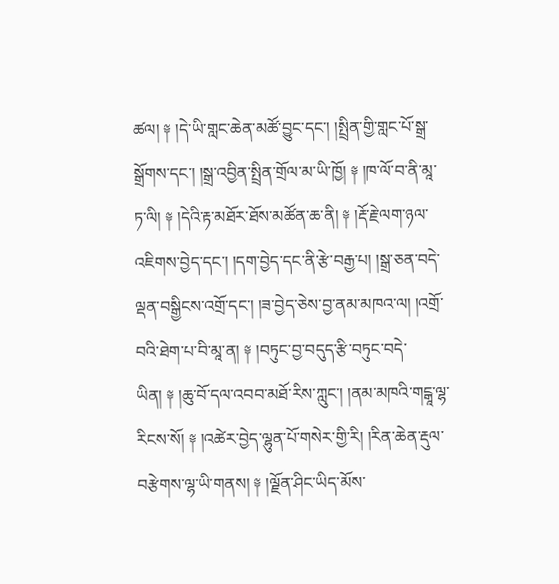ཚལ། ༈ །དེ་ཡི་གླང་ཆེན་མཚོ་བྱུང་དང་། །སྤྲིན་གྱི་གླང་པོ་སྒྲ་སྒྲོགས་དང་། །སྒྲ་འབྱིན་སྤྲིན་གྲོལ་མ་ཡི་ཁྱོ། ༈ །ཁ་ལོ་བ་ནི་མཱ་ཏ་ལི། ༈ །དེའི་རྟ་མཐོར་ཐོས་མཚོན་ཆ་ནི། ༈ །རྡོ་རྗེ་ལག་ཉལ་འཇིགས་བྱེད་དང་། །དག་བྱེད་དང་ནི་རྩེ་བརྒྱ་པ། །སྒྲ་ཅན་བདེ་ལྡན་བསྒྱིངས་འགྲོ་དང་། །ཟ་བྱེད་ཅེས་བྱ་ནམ་མཁའ་ལ། །འགྲོ་བའི་ཐེག་པ་བི་མཱ་ན། ༈ །བཏུང་བྱ་བདུད་རྩི་བཏུང་བདེ་ཡིན། ༈ །ཆུ་བོ་དལ་འབབ་མཐོ་རིས་ཀླུང་། །ནམ་མཁའི་གངྒཱ་ལྷ་རིངས་སོ། ༈ །འཚེར་བྱེད་ལྷུན་པོ་གསེར་གྱི་རི། །རིན་ཆེན་རྡུལ་བརྩེགས་ལྷ་ཡི་གནས། ༈ །ལྗོན་ཤིང་ཡིད་མོས་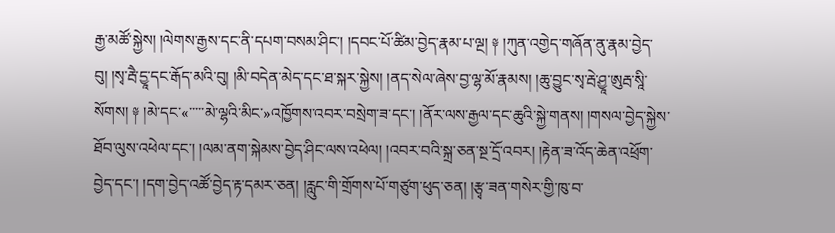རྒྱ་མཚོ་སྐྱེས། །ལེགས་རྒྱས་དང་ནི་དཔག་བསམ་ཤིང་། །དབང་པོ་ཚིམ་བྱེད་རྣམ་པ་ལྔ། ༈ །ཀུན་འགྱེད་གཞོན་ནུ་རྣམ་བྱེད་བུ། །སྭ་རྦཻ་དྱཱ་དང་རྒོད་མའི་བུ། །མི་བདེན་མེད་དང་ཐ་སྐར་སྐྱེས། །ནད་སེལ་ཞེས་བྱ་ལྷ་མོ་རྣམས། །ཆུ་བྱུང་སྭ་རྦེ་ཤྱཱ་ཨུརྦ་སཱི་སོགས། ༈ །མེ་དང་«་་་་་མེ་ལྷའི་མིང་»འཁྱོགས་འབར་བསྲེག་ཟ་དང་། །ནོར་ལས་རྒྱལ་དང་ཆུའི་སྐྱེ་གནས། །གསལ་བྱེད་སྐྱེས་ཐོབ་ལུས་འཕེལ་དང་། །ལམ་ནག་སྐེམས་བྱེད་ཤིང་ལས་འཕེལ། །འབར་བའི་སྐྲ་ཅན་སྔ་དྲོ་འབར། །རྟེན་ཟ་འོད་ཆེན་འཕྲོག་བྱེད་དང་། །དག་བྱེད་འཚོ་བྱེད་རྟ་དམར་ཅན། །རླུང་གི་གྲོགས་པོ་གཙུག་ཕུད་ཅན། །རྩྭ་ཟན་གསེར་གྱི་ཁུ་བ་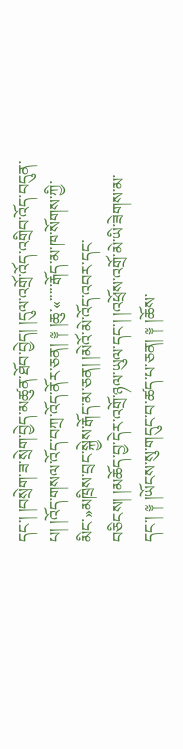དང་། །བསྲེག་ཟ་སྲེག་བྱེད་མཚུན་ཐོབ་བྱེད། །དུལ་འགྲོ་འོད་འགྲིབ་འོད་བདུན་པ། །འོད་གསལ་འོད་བཀྲ་འོད་ནོར་ཅན། ༈ །ཆུ་«་་་་་རྒོད་མ་ཁ་སོགས་ཀྱི་མིང་»མཁྲིས་བྲང་སྐྱེས་རྒོད་མ་ཅན། །མེའོ་མེ་འོད་འབར་དང་བཅིངས། །མཆོད་བྱ་དེར་འགྲོ་ཉལ་ཡུལ་དང་། །འཕྲོས་འགྲོ་མེ་ཡི་ཟེགས་མ་དང་། ༈ །ཡོངས་སུ་གདུང་བ་ཚད་པ་ཅན། ༈ །ཆོས་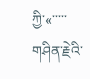ཀྱི་«་་་་་གཤིན་རྗེའི་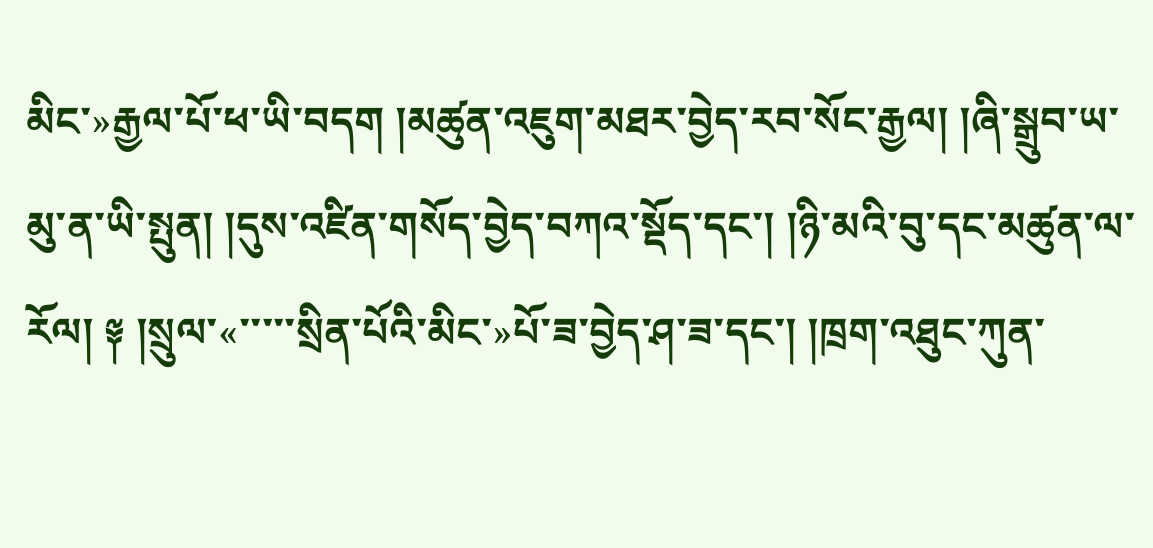མིང་»རྒྱལ་པོ་ཕ་ཡི་བདག །མཚུན་འཇུག་མཐར་བྱེད་རབ་སོང་རྒྱལ། །ཞི་སྒྲུབ་ཡ་མུ་ན་ཡི་སྤུན། །དུས་འཛིན་གསོད་བྱེད་བཀའ་སྡོད་དང་། །ཉི་མའི་བུ་དང་མཚུན་ལ་རོལ། ༈ །སྲུལ་«་་་་་སྲིན་པོའི་མིང་»པོ་ཟ་བྱེད་ཤ་ཟ་དང་། །ཁྲག་འཐུང་ཀུན་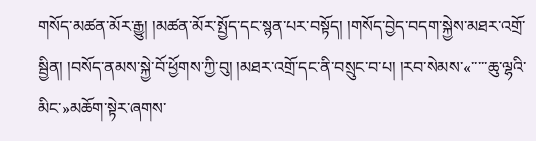གསོད་མཚན་མོར་རྒྱུ། །མཚན་མོར་སྤྱོད་དང་སྙན་པར་བསྟོད། །གསོད་བྱེད་བདག་སྐྱེས་མཐར་འགྲོ་སྦྱིན། །བསོད་ནམས་སྐྱེ་བོ་ཕྱོགས་ཀྱི་བུ། །མཐར་འགྲོ་དང་ནི་བསྲུང་བ་པ། །རབ་སེམས་«་་་་་ཆུ་ལྷའི་མིང་»མཆོག་སྟེར་ཞགས་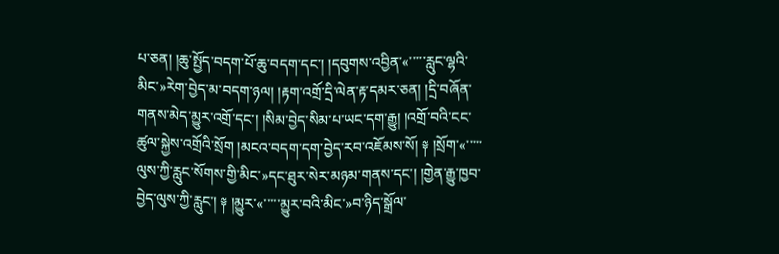པ་ཅན། །ཆུ་སྤྱོད་བདག་པོ་ཆུ་བདག་དང་། །དབུགས་འབྱིན་«་་་་་རླུང་ལྷའི་མིང་»རེག་བྱེད་མ་བདག་ཉལ། །རྟག་འགྲོ་དྲི་ལེན་རྟ་དམར་ཅན། །དྲི་བཞོན་གནས་མེད་མྱུར་འགྲོ་དང་། །སིམ་བྱེད་སིམ་པ་ཡང་དག་རྒྱུ། །འགྲོ་བའི་ངང་ཚུལ་སྐྱེས་འགྲོའི་སྲོག །མངའ་བདག་དག་བྱེད་རབ་འཇོམས་སོ། ༈ །སྲོག་«་་་་་ལུས་ཀྱི་རླུང་སོགས་གྱི་མིང་»དང་ཐུར་སེར་མཉམ་གནས་དང་། །གྱེན་རྒྱུ་ཁྱབ་བྱེད་ལུས་ཀྱི་རླུང་། ༈ །མྱུར་«་་་་་མྱུར་བའི་མིང་»བ་ཉིད་སྒྲོལ་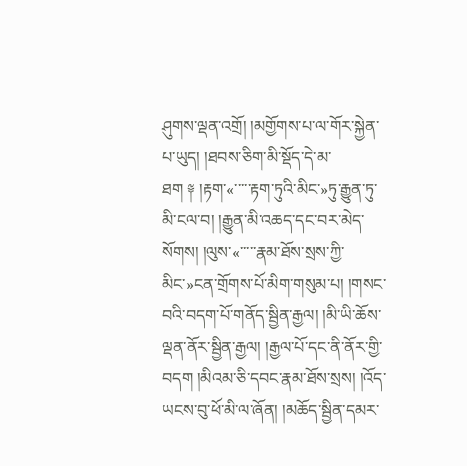ཤུགས་ལྡན་འགྲོ། །མགྱོགས་པ་ལ་གོར་སྐྱེན་པ་ཡུད། །ཐབས་ཅིག་མི་སྡོད་དེ་མ་ཐག ༈ །རྟག་«་་་་་རྟག་ཏུའི་མིང་»ཏུ་རྒྱུན་ཏུ་མི་ངལ་བ། །རྒྱུན་མི་འཆད་དང་བར་མེད་སོགས། །ལུས་«་་་་་རྣམ་ཐོས་སྲས་ཀྱི་མིང་»ངན་གྲོགས་པོ་མིག་གསུམ་པ། །གསང་བའི་བདག་པོ་གནོད་སྦྱིན་རྒྱལ། །མི་ཡི་ཆོས་ལྡན་ནོར་སྦྱིན་རྒྱལ། །རྒྱལ་པོ་དང་ནི་ནོར་གྱི་བདག །མིའམ་ཅི་དབང་རྣམ་ཐོས་སྲས། །འོད་ཡངས་བུ་ཕོ་མི་ལ་ཞོན། །མཆོད་སྦྱིན་དམར་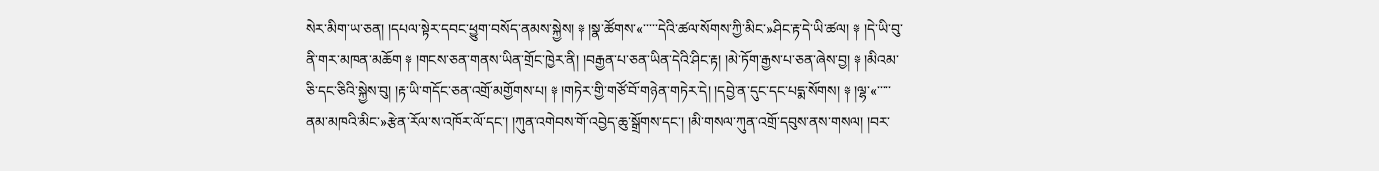སེར་མིག་ཡ་ཅན། །དཔལ་སྟེར་དབང་ཕྱུག་བསོད་ནམས་སྐྱེས། ༈ །སྣ་ཚོགས་«་་་་་དེའི་ཚལ་སོགས་ཀྱི་མིང་»ཤིང་རྟ་དེ་ཡི་ཚལ། ༈ །དེ་ཡི་བུ་ནི་གར་མཁན་མཆོག ༈ །གངས་ཅན་གནས་ཡིན་གྲོང་ཁྱེར་ནི། །བརྒྱན་པ་ཅན་ཡིན་དེའི་ཤིང་རྟ། །མེ་ཏོག་རྒྱས་པ་ཅན་ཞེས་བྱ། ༈ །མིའམ་ཅི་དང་ཅིའི་སྐྱེས་བུ། །རྟ་ཡི་གདོང་ཅན་འགྲོ་མགྱོགས་པ། ༈ །གཏེར་གྱི་གཙོ་བོ་གཉེན་གཏེར་དེ། །དབྱེ་ན་དུང་དང་པདྨ་སོགས། ༈ །ལྷ་«་་་་་ནམ་མཁའི་མིང་»རྩེན་རོལ་ས་འཁོར་ལོ་དང་། །ཀུན་འགེབས་གོ་འབྱེད་ཆུ་སྒྲོགས་དང་། །མི་གསལ་ཀུན་འགྲོ་དབུས་ནས་གསལ། །བར་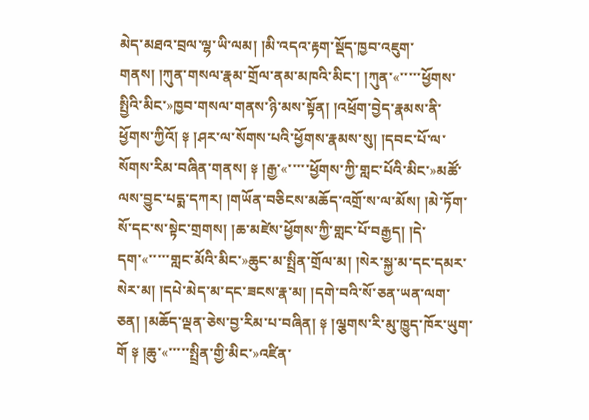མེད་མཐའ་བྲལ་ལྷ་ཡི་ལམ། །མི་འདའ་རྟག་སྡོད་ཁྱབ་འཇུག་གནས། །ཀུན་གསལ་རྣམ་གྲོལ་ནམ་མཁའི་མིང་། །ཀུན་«་་་་་ཕྱོགས་སྤྱིའི་མིང་»ཁྱབ་གསལ་གནས་ཉི་མས་སྟོན། །འཕྲོག་བྱེད་རྣམས་ནི་ཕྱོགས་ཀྱིའོ། ༈ །ཤར་ལ་སོགས་པའི་ཕྱོགས་རྣམས་སུ། །དབང་པོ་ལ་སོགས་རིམ་བཞིན་གནས། ༈ །རྒྱ་«་་་་་ཕྱོགས་ཀྱི་གླང་པོའི་མིང་»མཚོ་ལས་བྱུང་པདྨ་དཀར། །གཡོན་བཅིངས་མཆོད་འགྲོ་ས་ལ་མོས། །མེ་ཏོག་སོ་དང་ས་སྟེང་གྲགས། །ཆ་མཛེས་ཕྱོགས་ཀྱི་གླང་པོ་བརྒྱད། །དེ་དག་«་་་་་གླང་མོའི་མིང་»ཆུང་མ་སྤྲིན་གྲོལ་མ། །སེར་སྐྱ་མ་དང་དམར་སེར་མ། །དཔེ་མེད་མ་དང་ཟངས་རྣ་མ། །དགེ་བའི་སོ་ཅན་ཡན་ལག་ཅན། །མཆོད་ལྡན་ཅེས་བྱ་རིམ་པ་བཞིན། ༈ །ལྕགས་རི་མུ་ཁྱུད་ཁོར་ཡུག་གོ ༈ །ཆུ་«་་་་་སྤྲིན་གྱི་མིང་»འཛིན་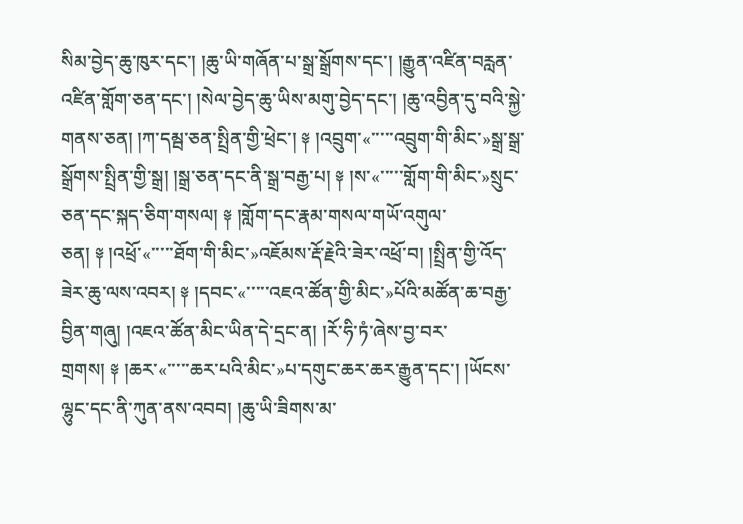སིམ་བྱེད་ཆུ་ཁུར་དང་། །ཆུ་ཡི་གཞོན་པ་སྒྲ་སྒྲོགས་དང་། །རྒྱུན་འཛིན་བརླན་འཛིན་གློག་ཅན་དང་། །སེལ་བྱེད་ཆུ་ཡིས་མགུ་བྱེད་དང་། །ཆུ་འབྱིན་དུ་བའི་སྐྱེ་གནས་ཅན། །ཀ་དམྦ་ཅན་སྤྲིན་གྱི་ཕྲེང་། ༈ །འབྲུག་«་་་་་འབྲུག་གི་མིང་»སྒྲ་སྒྲ་སྒྲོགས་སྤྲིན་གྱི་སྒྲ། །སྒྲ་ཅན་དང་ནི་སྒྲ་བརྒྱ་པ། ༈ །ས་«་་་་་གློག་གི་མིང་»སྲུང་ཅན་དང་སྐད་ཅིག་གསལ། ༈ །གློག་དང་རྣམ་གསལ་གཡོ་འགུལ་ཅན། ༈ །འཕྲོ་«་་་་་ཐོག་གི་མིང་»འཇོམས་རྡོ་རྗེའི་ཟེར་འཕྲོ་བ། །སྤྲིན་གྱི་འོད་ཟེར་ཆུ་ལས་འབར། ༈ །དབང་«་་་་་འཇའ་ཚོན་གྱི་མིང་»པོའི་མཚོན་ཆ་བརྒྱ་བྱིན་གཞུ། །འཇའ་ཚོན་མིང་ཡིན་དེ་དྲང་ན། །རོ་ཧི་ཏཾ་ཞེས་བྱ་བར་གྲགས། ༈ །ཆར་«་་་་་ཆར་པའི་མིང་»པ་དགུང་ཆར་ཆར་རྒྱུན་དང་། །ཡོངས་ལྷུང་དང་ནི་ཀུན་ནས་འབབ། །ཆུ་ཡི་ཟིགས་མ་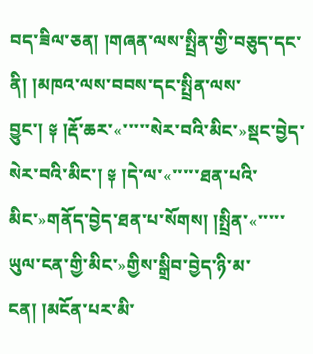བད་ཟིལ་ཅན། །གཞན་ལས་སྤྲིན་གྱི་བཅུད་དང་ནི། །མཁའ་ལས་བབས་དང་སྤྲིན་ལས་བྱུང་། ༈ །རྡོ་ཆར་«་་་་་སེར་བའི་མིང་»སྡང་བྱེད་སེར་བའི་མིང་། ༈ །དེ་ལ་«་་་་་ཐན་པའི་མིང་»གནོད་བྱེད་ཐན་པ་སོགས། །སྤྲིན་«་་་་་ཡུལ་ངན་གྱི་མིང་»གྱིས་སྒྲིབ་བྱེད་ཉི་མ་ངན། །མངོན་པར་མི་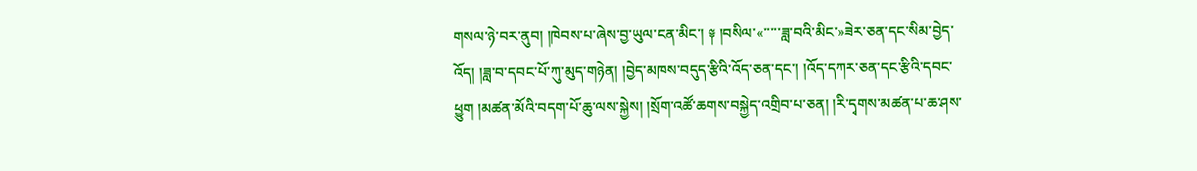གསལ་ཉེ་བར་ནུབ། །ཁེབས་པ་ཞེས་བྱ་ཡུལ་ངན་མིང་། ༈ །བསིལ་«་་་་་ཟླ་བའི་མིང་»ཟེར་ཅན་དང་སིམ་བྱེད་འོད། །ཟླ་བ་དབང་པོ་ཀུ་མུད་གཉེན། །བྱེད་མཁས་བདུད་རྩིའི་འོད་ཅན་དང་། །འོད་དཀར་ཅན་དང་རྩིའི་དབང་ཕྱུག །མཚན་མོའི་བདག་པོ་ཆུ་ལས་སྐྱེས། །སྲོག་འཚོ་ཆགས་བསྐྱེད་འགྲིབ་པ་ཅན། །རི་དྭགས་མཚན་པ་ཆ་ཤས་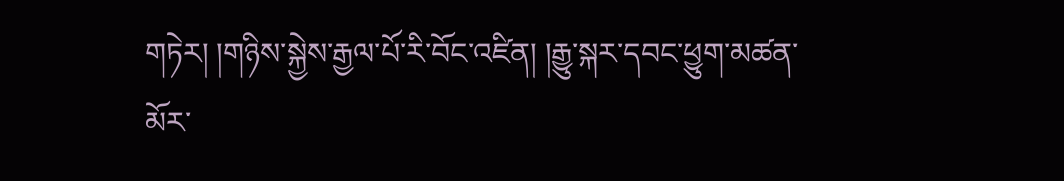གཏེར། །གཉིས་སྐྱེས་རྒྱལ་པོ་རི་བོང་འཛིན། །རྒྱུ་སྐར་དབང་ཕྱུག་མཚན་མོར་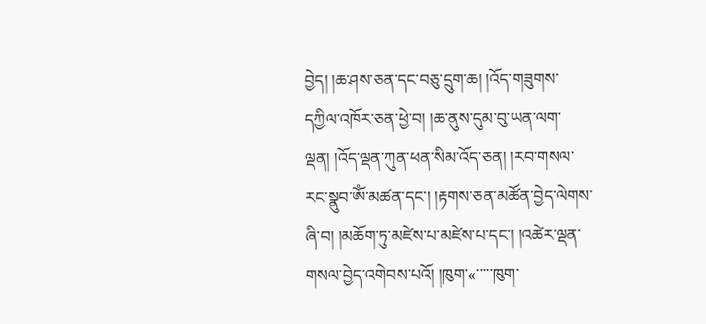བྱེད། །ཆ་ཤས་ཅན་དང་བཅུ་དྲུག་ཆ། །འོད་གཟུགས་དཀྱིལ་འཁོར་ཅན་ཕྱེ་བ། །ཆ་ནུས་དུམ་བུ་ཡན་ལག་ལྡན། །འོད་ལྡན་ཀུན་ཕན་སིམ་འོད་ཅན། །རབ་གསལ་རང་སྣུབ་ཨོཾ་མཚན་དང་། །རྟགས་ཅན་མཚོན་བྱེད་ལེགས་ཞི་བ། །མཆོག་ཏུ་མཛེས་པ་མཛེས་པ་དང་། །འཚེར་ལྡན་གསལ་བྱེད་འགེབས་པའོ། །ཁུག་«་་་་་ཁུག་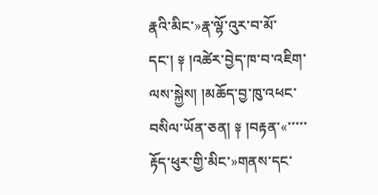རྣའི་མིང་»རྣ་ལྷོ་འུར་བ་མོ་དང་། ༈ །འཚེར་བྱེད་ཁ་བ་འཇིག་ལས་སྐྱེས། །མཆོད་བྱ་ཁུ་འཕང་བསིལ་ཡོན་ཅན། ༈ །བརྟན་«་་་་་རྟོད་ཕུར་གྱི་མིང་»གནས་དང་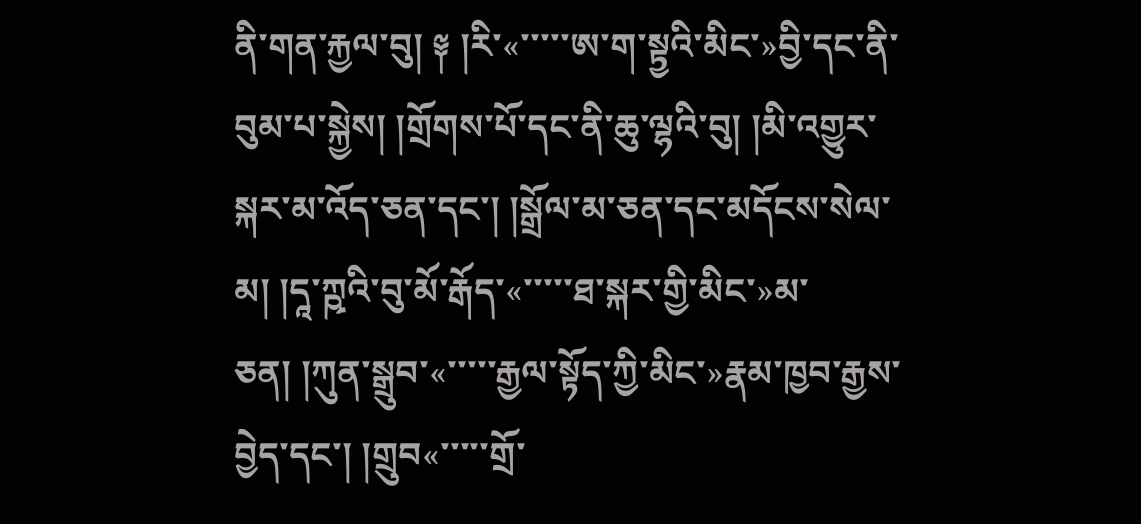ནི་གན་རྐྱལ་བུ། ༈ །རི་«་་་་་ཨ་ག་སྟྱའི་མིང་»བྱི་དང་ནི་བུམ་པ་སྐྱེས། །གྲོགས་པོ་དང་ནི་ཆུ་ལྷའི་བུ། །མི་འགྱུར་སྐར་མ་འོད་ཅན་དང་། །སྒྲོལ་མ་ཅན་དང་མདོངས་སེལ་མ། །དཱ་ཀྵའི་བུ་མོ་རྒོད་«་་་་་ཐ་སྐར་གྱི་མིང་»མ་ཅན། །ཀུན་སྒྲུབ་«་་་་་རྒྱལ་སྟོད་ཀྱི་མིང་»རྣམ་ཁྱབ་རྒྱས་བྱེད་དང་། །གྲུབ«་་་་་གྲོ་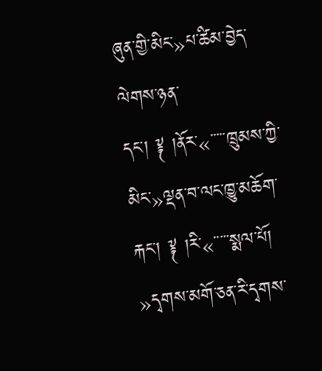ཞུན་གྱི་མིང་»པ་ཚིམ་བྱེད་ལེགས་ཉན་དང་། ༈ །ནོར་«་་་་་ཁྲུམས་ཀྱི་མིང་»ལྡན་བ་ལང་ཁྱུ་མཆོག་རྐང་། ༈ །རི་«་་་་་སྨལ་པོ། »དྭགས་མགོ་ཅན་རི་དྭགས་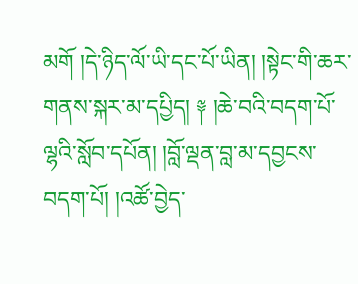མགོ །དེ་ཉིད་ལོ་ཡི་དང་པོ་ཡིན། །སྟེང་གི་ཆར་གནས་སྐར་མ་དཔྱིད། ༈ །ཆེ་བའི་བདག་པོ་ལྷའི་སློབ་དཔོན། །བློ་ལྡན་བླ་མ་དབྱངས་བདག་པོ། །འཚོ་བྱེད་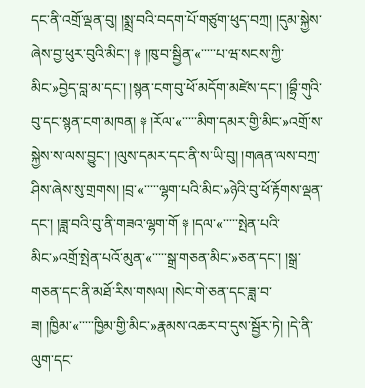དང་ནི་འགྲོ་ལྡན་བུ། །སྨྲ་བའི་བདག་པོ་གཙུག་ཕུད་བཀྲ། །དུམ་སྐྱེས་ཞེས་བྱ་ཕུར་བུའི་མིང་། ༈ །ཁུ་བ་སྦྱིན་«་་་་་པ་ཝ་སངས་ཀྱི་མིང་»བྱེད་བླ་མ་དང་། །སྙན་ངག་བུ་ཕོ་མདོག་མཛེས་དང་། །བྷྲྀ་གུའི་བུ་དང་སྙན་ངག་མཁན། ༈ །རོལ་«་་་་་མིག་དམར་གྱི་མིང་»འགྲོ་ས་སྐྱེས་ས་ལས་བྱུང་། །ལུས་དམར་དང་ནི་ས་ཡི་བུ། །གཞན་ལས་བཀྲ་ཤིས་ཞེས་སུ་གྲགས། །བྲ་«་་་་་ལྷག་པའི་མིང་»ཉེའི་བུ་ཕོ་རྟོགས་ལྡན་དང་། །ཟླ་བའི་བུ་ནི་གཟའ་ལྷག་གོ ༈ །དལ་«་་་་་སྤེན་པའི་མིང་»འགྲོ་སྤེན་པའོ་མུན་«་་་་་སྒྲ་གཅན་མིང་»ཅན་དང་། །སྒྲ་གཅན་དང་ནི་མཐོ་རིས་གསལ། །སེང་གེ་ཅན་དང་ཟླ་བ་ཟ། །ཁྱིམ་«་་་་་ཁྱིམ་གྱི་མིང་»རྣམས་འཆར་བ་དུས་སྦྱོར་ཏེ། །དེ་ནི་ལུག་དང་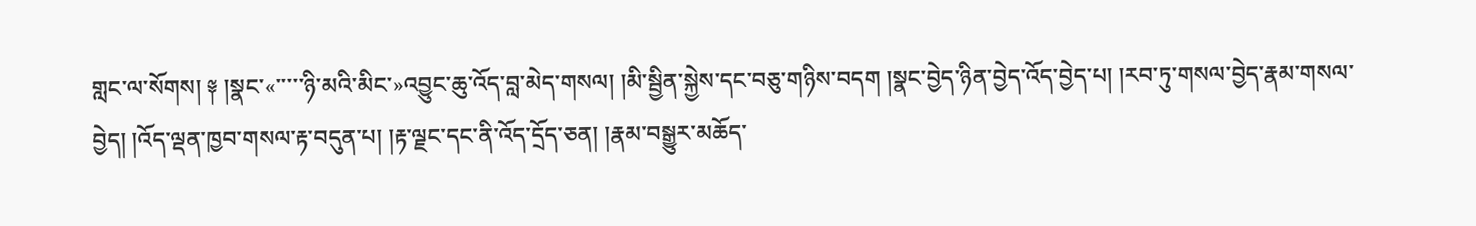གླང་ལ་སོགས། ༈ །སྣང་«་་་་་ཉི་མའི་མིང་»འབྱུང་ཆུ་འོད་བླ་མེད་གསལ། །མི་སྦྱིན་སྐྱེས་དང་བཅུ་གཉིས་བདག །སྣང་བྱེད་ཉིན་བྱེད་འོད་བྱེད་པ། །རབ་ཏུ་གསལ་བྱེད་རྣམ་གསལ་བྱེད། །འོད་ལྡན་ཁྱབ་གསལ་རྟ་བདུན་པ། །རྟ་ལྗང་དང་ནི་འོད་དྲོད་ཅན། །རྣམ་བསྒྱུར་མཆོད་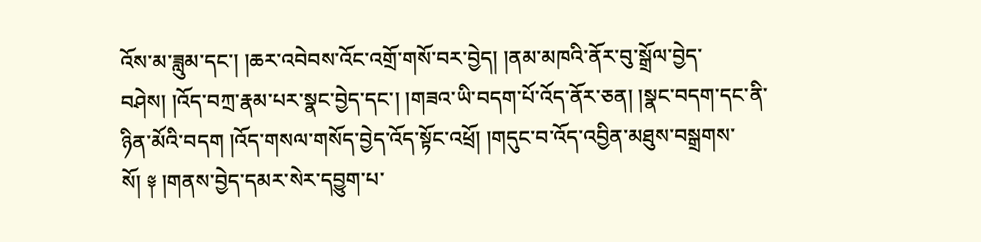འོས་མ་ཟླུམ་དང་། །ཆར་འབེབས་འོང་འགྲོ་གསོ་བར་བྱེད། །ནམ་མཁའི་ནོར་བུ་སྒྲོལ་བྱེད་བཤེས། །འོད་བཀྲ་རྣམ་པར་སྣང་བྱེད་དང་། །གཟའ་ཡི་བདག་པོ་འོད་ནོར་ཅན། །སྣང་བདག་དང་ནི་ཉིན་མོའི་བདག །འོད་གསལ་གསོད་བྱེད་འོད་སྟོང་འཕྲོ། །གདུང་བ་འོད་འབྱིན་མཐུས་བསྒྲགས་སོ། ༈ །གནས་བྱེད་དམར་སེར་དབྱུག་པ་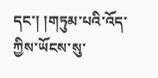དང་། །གཏུམ་པའི་འོད་ཀྱིས་ཡོངས་སུ་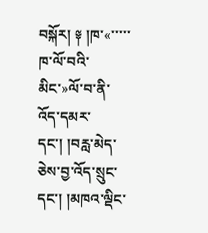བསྐོར། ༈ །ཁ་«་་་་་ཁ་ལོ་བའི་མིང་»ལོ་བ་ནི་འོད་དམར་དང་། །བརླ་མེད་ཅེས་བྱ་འོད་སྲུང་དང་། །མཁའ་ལྡིང་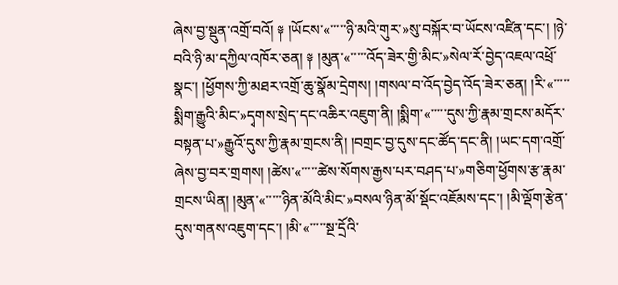ཞེས་བྱ་སྡུན་འགྲོ་བའོ། ༈ །ཡོངས་«་་་་་ཉི་མའི་གུར་»སུ་བསྐོར་བ་ཡོངས་འཛིན་དང་། །ཉེ་བའི་ཉི་མ་དཀྱིལ་འཁོར་ཅན། ༈ །མུན་«་་་་་འོད་ཟེར་གྱི་མིང་»སེལ་རོ་བྱེད་འཇལ་འཕྲོ་སྣང་། །ཕྱོགས་ཀྱི་མཐར་འགྲོ་ཆུ་སྣོམ་དྲེགས། །གསལ་བ་འོད་བྱེད་འོད་ཟེར་ཅན། །རི་«་་་་་སྨིག་རྒྱུའི་མིང་»དྭགས་སྲེད་དང་འཆིར་འཇུག་ནི། །སྨིག་«་་་་་དུས་ཀྱི་རྣམ་གྲངས་མདོར་བསྟན་པ་»རྒྱུའོ་དུས་ཀྱི་རྣམ་གྲངས་ནི། །བགྲང་བྱ་དུས་དང་ཚོད་དང་ནི། །ཡང་དག་འགྲོ་ཞེས་བྱ་བར་གྲགས། །ཚེས་«་་་་་ཚེས་སོགས་རྒྱས་པར་བཤད་པ་»གཅིག་ཕྱོགས་རྩ་རྣམ་གྲངས་ཡིན། །མུན་«་་་་་ཉིན་མོའི་མིང་»བསལ་ཉིན་མོ་སྡོང་འཇོམས་དང་། །མི་ལྡོག་རྩེན་དུས་གནས་འཇུག་དང་། །མི་«་་་་་སྔ་དྲོའི་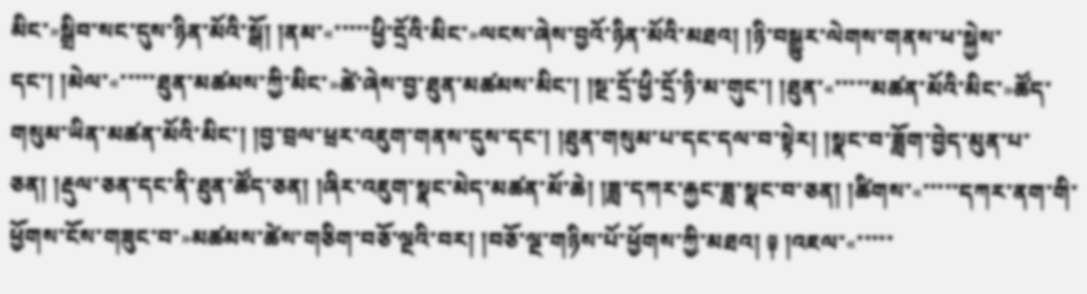མིང་»སྒྲིབ་སང་དུས་ཉིན་མོའི་སྒོ། །ནམ་«་་་་་ཕྱི་དྲོའི་མིང་»ལངས་ཞེས་བྱའོ་ཉིན་མོའི་མཐའ། །ཉི་བསྒྱུར་ལེགས་གནས་ཕ་སྐྱེས་དང་། །མེལ་«་་་་་ཐུན་མཚམས་ཀྱི་མིང་»ཚེ་ཞེས་བྱ་ཐུན་མཚམས་མིང་། །སྔ་དྲོ་ཕྱི་དྲོ་ཉི་མ་གུང་། །ཐུན་«་་་་་མཚན་མོའི་མིང་»ཚོད་གསུམ་ཡིན་མཚན་མོའི་མིང་། །བྱ་བྲལ་ཕྲར་འཇུག་གནས་དུས་དང་། །ཐུན་གསུམ་པ་དང་དལ་བ་སྟེར། །སྣང་བ་ཟློག་བྱེད་མུན་པ་ཅན། །རྡུལ་ཅན་དང་ནི་ཐུན་ཚོད་ཅན། །ཞིར་འཇུག་སྣང་མེད་མཚན་མོ་ཆེ། །ཟླ་དཀར་རྐྱང་ཟླ་སྣང་བ་ཅན། །ཚིགས་«་་་་་དཀར་ནག་གི་ཕྱོགས་ངོས་གཟུང་བ་»མཚམས་ཚེས་གཅིག་བཅོ་ལྔའི་བར། །བཅོ་ལྔ་གཉིས་པོ་ཕྱོགས་ཀྱི་མཐའ། ༈ །འཇལ་«་་་་་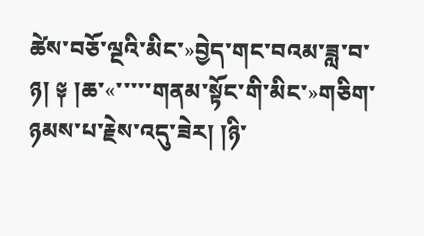ཚེས་བཅོ་ལྔའི་མིང་»བྱེད་གང་བའམ་ཟླ་བ་ཉ། ༈ །ཆ་«་་་་་གནམ་སྟོང་གི་མིང་»གཅིག་ཉམས་པ་རྗེས་འདུ་ཟེར། །ཉི་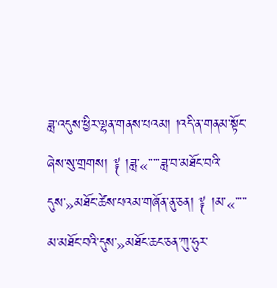ཟླ་འདུས་ཕྱིར་ལྷན་གནས་པའམ། །འདི་ན་གནམ་སྟོང་ཞེས་སུ་གྲགས། ༈ །ཟླ་«་་་་་ཟླ་བ་མཐོང་བའི་དུས་»མཐོང་ཚེས་པའམ་གཞོན་ནུ་ཅན། ༈ །མ་«་་་་་མ་མཐོང་བའི་དུས་»མཐོང་ཆང་ཅན་ཀུ་ཧུར་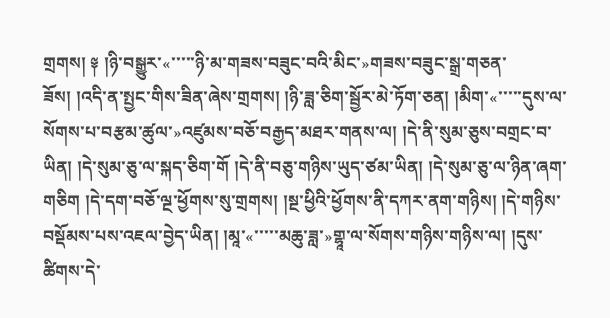གྲགས། ༈ །ཉི་བསྒྱུར་«་་་་་ཉི་མ་གཟས་བཟུང་བའི་མིང་»གཟས་བཟུང་སྒྲ་གཅན་ཟོས། །འདི་ན་སྤྱང་གིས་ཟིན་ཞེས་གྲགས། །ཉི་ཟླ་ཅིག་སྦྱོར་མེ་ཏོག་ཅན། །མིག་«་་་་་དུས་ལ་སོགས་པ་བརྩམ་ཚུལ་»འཛུམས་བཅོ་བརྒྱད་མཐར་གནས་ལ། །དེ་ནི་སུམ་ཅུས་བགྲང་བ་ཡིན། །དེ་སུམ་ཅུ་ལ་སྐད་ཅིག་གོ །དེ་ནི་བཅུ་གཉིས་ཡུད་ཙམ་ཡིན། །དེ་སུམ་ཅུ་ལ་ཉིན་ཞག་གཅིག །དེ་དག་བཅོ་ལྔ་ཕྱོགས་སུ་གྲགས། །སྔ་ཕྱིའི་ཕྱོགས་ནི་དཀར་ནག་གཉིས། །དེ་གཉིས་བསྡོམས་པས་འཇལ་བྱེད་ཡིན། །མཱ་«་་་་་མཆུ་ཟླ་»གྷཱ་ལ་སོགས་གཉིས་གཉིས་ལ། །དུས་ཚིགས་དེ་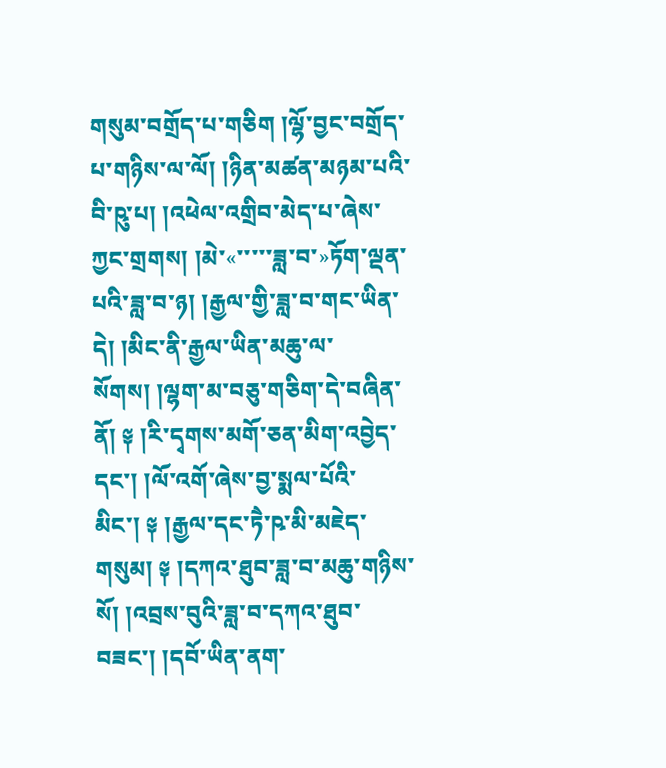གསུམ་བགྲོད་པ་གཅིག །ལྷོ་བྱང་བགྲོད་པ་གཉིས་ལ་ལོ། །ཉིན་མཚན་མཉམ་པའི་བི་ཥུ་པ། །འཕེལ་འགྲིབ་མེད་པ་ཞེས་ཀྱང་གྲགས། །མེ་«་་་་་ཟླ་བ་»ཏོག་ལྡན་པའི་ཟླ་བ་ཉ། །རྒྱལ་གྱི་ཟླ་བ་གང་ཡིན་དེ། །མིང་ནི་རྒྱལ་ཡིན་མཆུ་ལ་སོགས། །ལྷག་མ་བཅུ་གཅིག་དེ་བཞིན་ནོ། ༈ །རི་དྭགས་མགོ་ཅན་མིག་འབྱེད་དང་། །ལོ་འགོ་ཞེས་བྱ་སྨལ་པོའི་མིང་། ༈ །རྒྱལ་དང་ཏཻ་ཥ་མི་མཇེད་གསུམ། ༈ །དཀའ་ཐུབ་ཟླ་བ་མཆུ་གཉིས་སོ། །འབྲས་བུའི་ཟླ་བ་དཀའ་ཐུབ་བཟང་། །དབོ་ཡིན་ནག་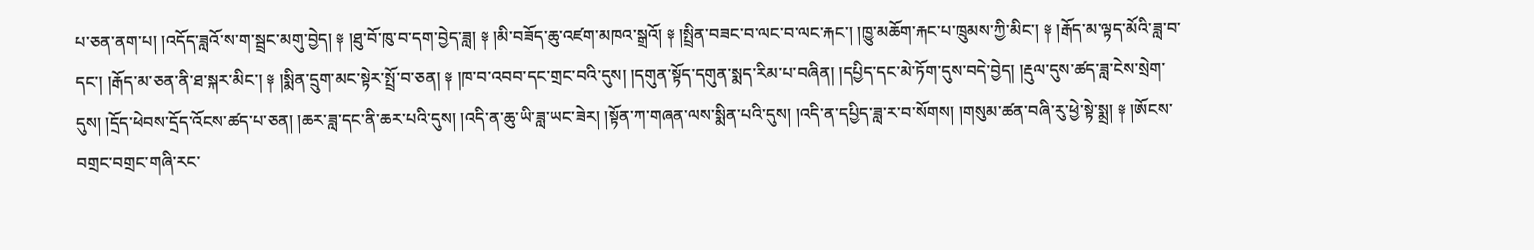པ་ཅན་ནག་པ། །འདོད་ཟླའོ་ས་ག་སྦྲང་མགུ་བྱེད། ༈ །ཐུ་བོ་ཁུ་བ་དག་བྱེད་ཟླ། ༈ །མི་བཟོད་ཆུ་འཛག་མཁའ་སྒྲའོ། ༈ །སྤྲིན་བཟང་བ་ལང་བ་ལང་རྐང་། །ཁྱུ་མཆོག་རྐང་པ་ཁྲུམས་ཀྱི་མིང་། ༈ །རྒོད་མ་ལྟད་མོའི་ཟླ་བ་དང་། །རྒོད་མ་ཅན་ནི་ཐ་སྐར་མིང་། ༈ །སྨིན་དྲུག་མང་སྟེར་སྤྲོ་བ་ཅན། ༈ །ཁ་བ་འབབ་དང་གྲང་བའི་དུས། །དགུན་སྟོད་དགུན་སྨད་རིམ་པ་བཞིན། །དཔྱིད་དང་མེ་ཏོག་དུས་བདེ་བྱེད། །རྡུལ་དུས་ཚད་ཟླ་ངེས་སྲེག་དུས། །དྲོད་ཕེབས་དྲོད་འོངས་ཚད་པ་ཅན། །ཆར་ཟླ་དང་ནི་ཆར་པའི་དུས། །འདི་ན་ཆུ་ཡི་ཟླ་ཡང་ཟེར། །སྟོན་ཀ་གཞན་ལས་སྨིན་པའི་དུས། །འདི་ན་དཔྱིད་ཟླ་ར་བ་སོགས། །གསུམ་ཚན་བཞི་རུ་ཕྱེ་སྟེ་སྨྲ། ༈ །ཨོངས་བགྲང་བགྲང་གཞི་རང་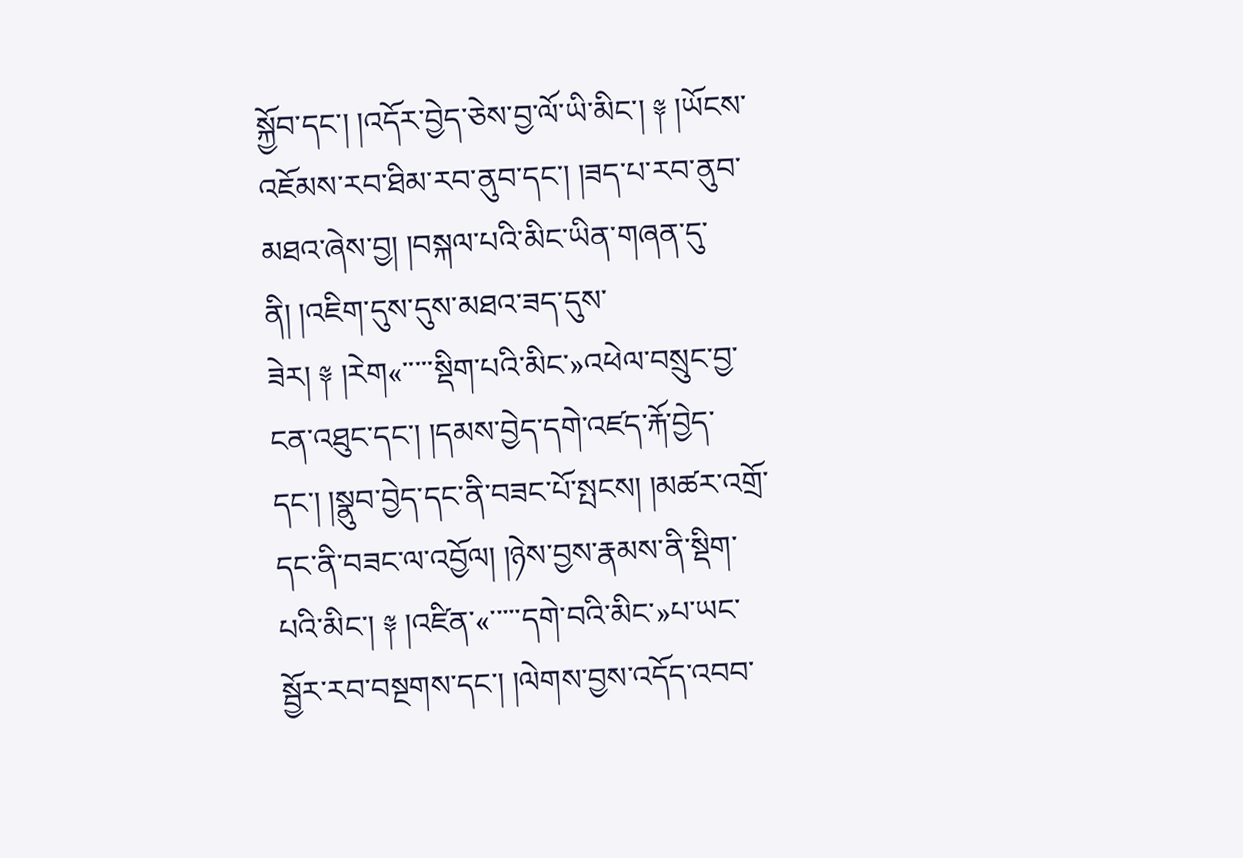སྐྱོབ་དང་། །འདོར་བྱེད་ཅེས་བྱ་ལོ་ཡི་མིང་། ༈ །ཡོངས་འཇོམས་རབ་ཐིམ་རབ་ནུབ་དང་། །ཟད་པ་རབ་ནུབ་མཐའ་ཞེས་བྱ། །བསྐལ་པའི་མིང་ཡིན་གཞན་དུ་ནི། །འཇིག་དུས་དུས་མཐའ་ཟད་དུས་ཟེར། ༈ །རེག«་་་་་སྡིག་པའི་མིང་»འཕེལ་བསྲུང་བྱ་ངན་འཐུང་དང་། །དམས་བྱེད་དགེ་འཛད་རྐོ་བྱེད་དང་། །སྣུབ་བྱེད་དང་ནི་བཟང་པོ་སྤངས། །མཚར་འགྲོ་དང་ནི་བཟང་ལ་འབྱོལ། །ཉེས་བྱས་རྣམས་ནི་སྡིག་པའི་མིང་། ༈ །འཛིན་«་་་་་དགེ་བའི་མིང་»པ་ཡང་སྦྱོར་རབ་བསྔགས་དང་། །ལེགས་བྱས་འདོད་འབབ་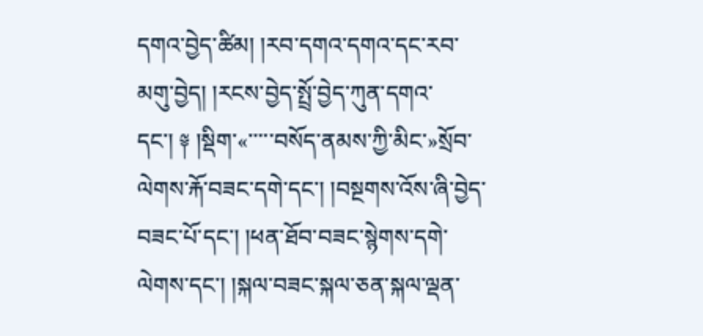དགའ་བྱེད་ཚིམ། །རབ་དགའ་དགའ་དང་རབ་མགུ་བྱེད། །རངས་བྱེད་སྤྲོ་བྱེད་ཀུན་དགའ་དང་། ༈ །སྡིག་«་་་་་བསོད་ནམས་ཀྱི་མིང་»སྲོབ་ལེགས་རྐོ་བཟང་དགེ་དང་། །བསྔགས་འོས་ཞི་བྱེད་བཟང་པོ་དང་། །ཕན་ཐོབ་བཟང་སྙེགས་དགེ་ལེགས་དང་། །སྐལ་བཟང་སྐལ་ཅན་སྐལ་ལྡན་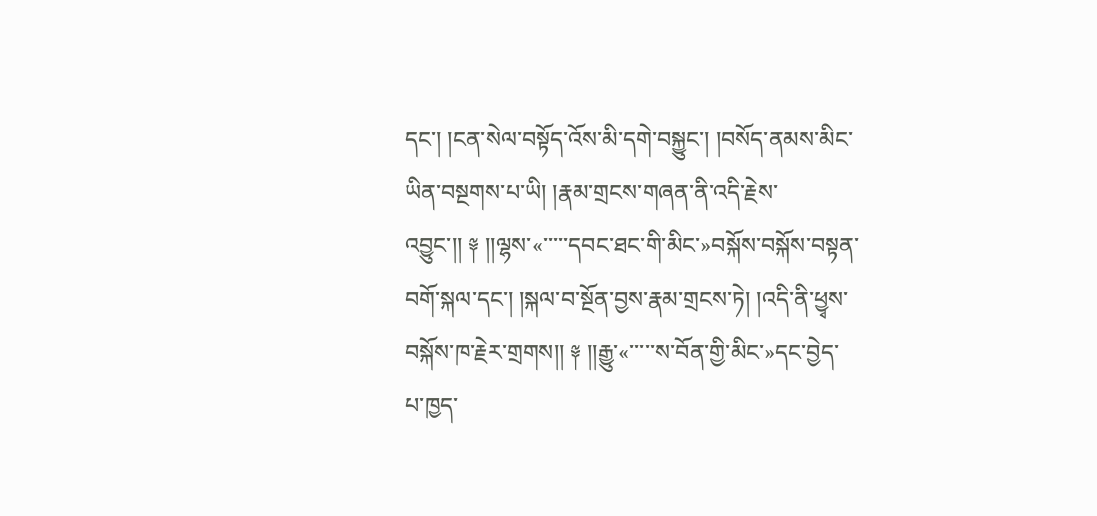དང་། །ངན་སེལ་བསྟོད་འོས་མི་དགེ་བསྐྱུང་། །བསོད་ནམས་མིང་ཡིན་བསྔགས་པ་ཡི། །རྣམ་གྲངས་གཞན་ནི་འདི་རྗེས་འབྱུང་།། ༈ །།ལྷས་«་་་་་དབང་ཐང་གི་མིང་»བསྐོས་བསྐོས་བསྟན་བགོ་སྐལ་དང་། །སྐལ་བ་སྔོན་བྱས་རྣམ་གྲངས་ཏེ། །འདི་ནི་ཕྱྭས་བསྐོས་ཁ་རྗེར་གྲགས།། ༈ །།རྒྱུ་«་་་་་ས་བོན་གྱི་མིང་»དང་བྱེད་པ་ཁྱད་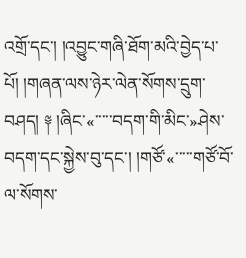འགྲོ་དང་། །འབྱུང་གཞི་ཐོག་མའི་བྱེད་པ་པོ། །གཞན་ལས་ཉེར་ལེན་སོགས་དྲུག་བཤད། ༈ །ཞིང་«་་་་་བདག་གི་མིང་»ཤེས་བདག་དང་སྐྱེས་བུ་དང་། །གཙོ་«་་་་་གཙོ་བོ་ལ་སོགས་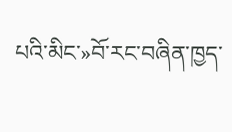པའི་མིང་»བོ་རང་བཞིན་ཁྱད་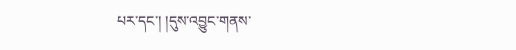པར་དང་། །དུས་འབྱུང་གནས་